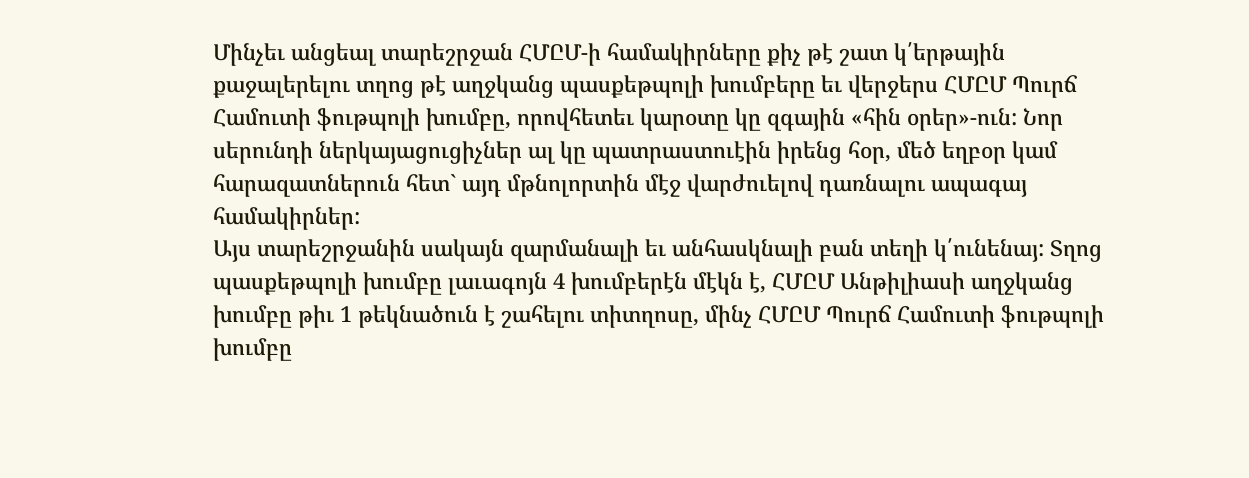Մինչեւ անցեալ տարեշրջան ՀՄԸՄ-ի համակիրները քիչ թէ շատ կ՛երթային քաջալերելու տղոց թէ աղջկանց պասքեթպոլի խումբերը եւ վերջերս ՀՄԸՄ Պուրճ Համուտի ֆութպոլի խումբը, որովհետեւ կարօտը կը զգային «հին օրեր»-ուն: Նոր սերունդի ներկայացուցիչներ ալ կը պատրաստուէին իրենց հօր, մեծ եղբօր կամ հարազատներուն հետ` այդ մթնոլորտին մէջ վարժուելով դառնալու ապագայ համակիրներ:
Այս տարեշրջանին սակայն զարմանալի եւ անհասկնալի բան տեղի կ՛ունենայ: Տղոց պասքեթպոլի խումբը լաւագոյն 4 խումբերէն մէկն է, ՀՄԸՄ Անթիլիասի աղջկանց խումբը թիւ 1 թեկնածուն է շահելու տիտղոսը, մինչ ՀՄԸՄ Պուրճ Համուտի ֆութպոլի խումբը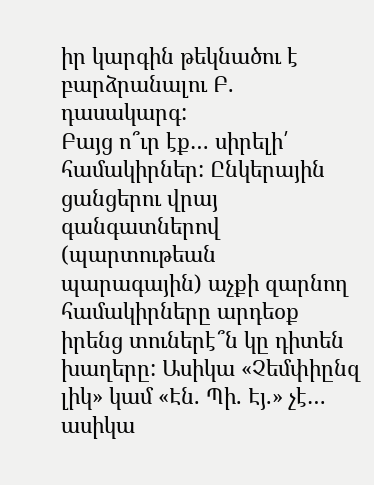իր կարգին թեկնածու է բարձրանալու Բ. դասակարգ:
Բայց ո՞ւր էք… սիրելի՛ համակիրներ: Ընկերային ցանցերու վրայ գանգատներով (պարտութեան պարագային) աչքի զարնող համակիրները արդեօք իրենց տուներէ՞ն կը դիտեն խաղերը: Ասիկա «Չեմփիընզ լիկ» կամ «Էն. Պի. Էյ.» չէ… ասիկա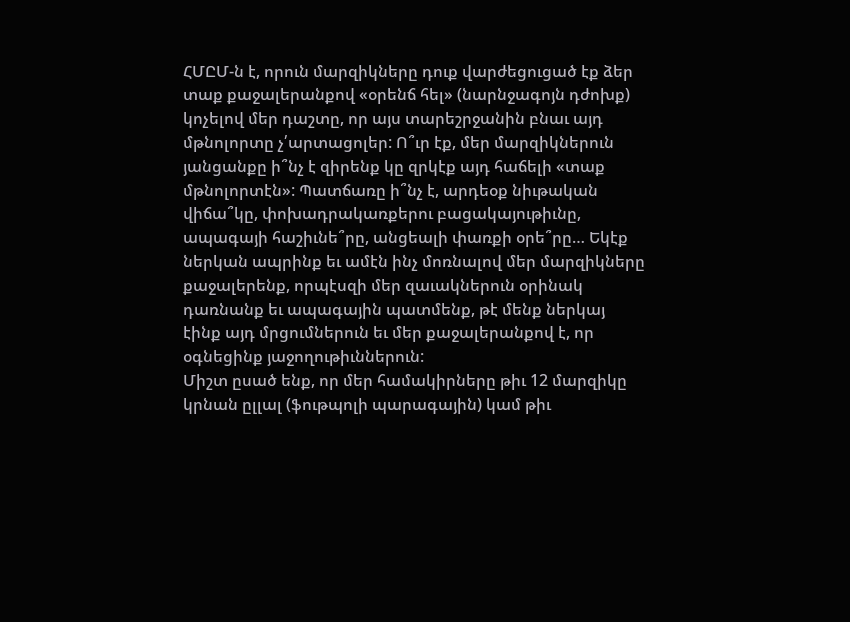ՀՄԸՄ-ն է, որուն մարզիկները դուք վարժեցուցած էք ձեր տաք քաջալերանքով «օրենճ հել» (նարնջագոյն դժոխք) կոչելով մեր դաշտը, որ այս տարեշրջանին բնաւ այդ մթնոլորտը չ՛արտացոլեր: Ո՞ւր էք, մեր մարզիկներուն յանցանքը ի՞նչ է զիրենք կը զրկէք այդ հաճելի «տաք մթնոլորտէն»: Պատճառը ի՞նչ է, արդեօք նիւթական վիճա՞կը, փոխադրակառքերու բացակայութիւնը, ապագայի հաշիւնե՞րը, անցեալի փառքի օրե՞րը… Եկէք ներկան ապրինք եւ ամէն ինչ մոռնալով մեր մարզիկները քաջալերենք, որպէսզի մեր զաւակներուն օրինակ դառնանք եւ ապագային պատմենք, թէ մենք ներկայ էինք այդ մրցումներուն եւ մեր քաջալերանքով է, որ օգնեցինք յաջողութիւններուն:
Միշտ ըսած ենք, որ մեր համակիրները թիւ 12 մարզիկը կրնան ըլլալ (ֆութպոլի պարագային) կամ թիւ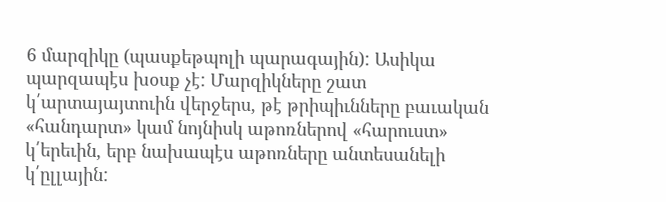6 մարզիկը (պասքեթպոլի պարագային): Ասիկա պարզապէս խօսք չէ: Մարզիկները շատ կ՛արտայայտուին վերջերս, թէ թրիպիւնները բաւական «հանդարտ» կամ նոյնիսկ աթոռներով «հարուստ» կ՛երեւին, երբ նախապէս աթոռները անտեսանելի կ՛ըլլային: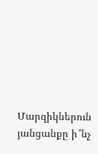Մարզիկներուն յանցանքը ի՞նչ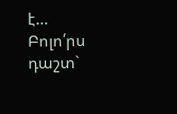է… Բոլո՛րս դաշտ`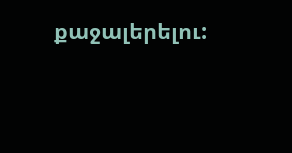քաջալերելու: